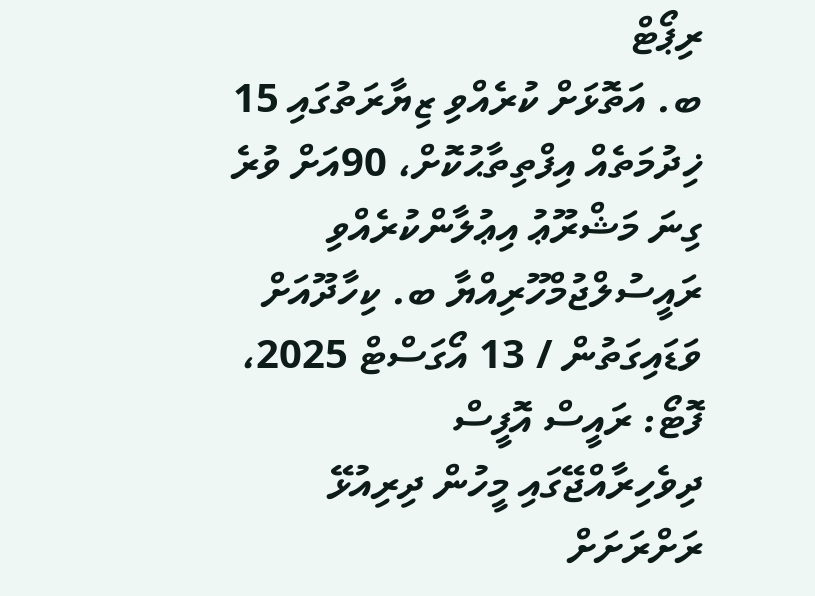ރިޕޯޓް
ބ. އަތޮޅަށް ކުރެއްވި ޒިޔާރަތުގައި 15 ޚިދުމަތެއް އިފްތިތާޙުކޮށް، 90އަށް ވުރެ ގިނަ މަޝްރޫޢު އިޢުލާންކުރެއްވި
ރައީސުލްޖުމްހޫރިއްޔާ ބ. ކިހާދޫއަށް ވަޑައިގަތުން / 13 އޯގަސްޓް 2025، ފޮޓޯ: ރައީސް އޮފީސް
ދިވެހިރާއްޖޭގައި މީހުން ދިރިއުޅޭ ރަށްރަށަށް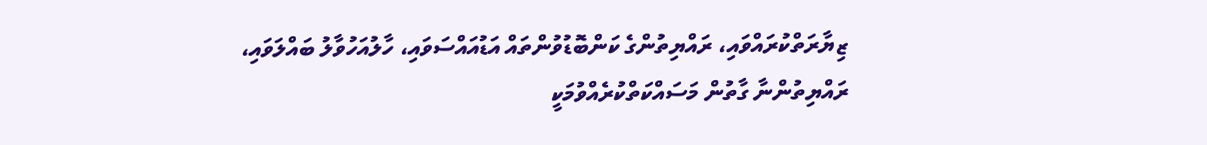ޒިޔާރަތްކުރައްވައި، ރައްޔިތުންގެ ކަންބޮޑުވުންތައް އަޑުއައްސަވައި، ހާލުއަހުވާލު ބައްލަވައި، ރައްޔިތުންނާ ގާތުން މަސައްކަތްކުރެއްވުމަކީ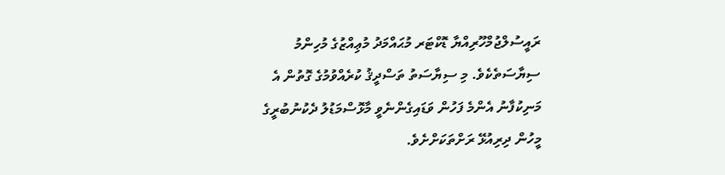ރައީސުލްޖުމްހޫރިއްޔާ ޑޮކްޓަރ މުޙައްމަދު މުޢިއްޒުގެ މުހިންމު ސިޔާސަތެކެވެ. މި ސިޔާސަތު ތަސްދީޤު ކުރެއްވުމުގެ ގޮތުން އެ މަނިކުފާނު އެންމެ ފަހުން ވަޑައިގެންނެވީ މާޅޮސްމަޑުލު ދެކުނުބުރީގެ މީހުން ދިރިއުޅޭ ރަށްތަކަށްށެވެ.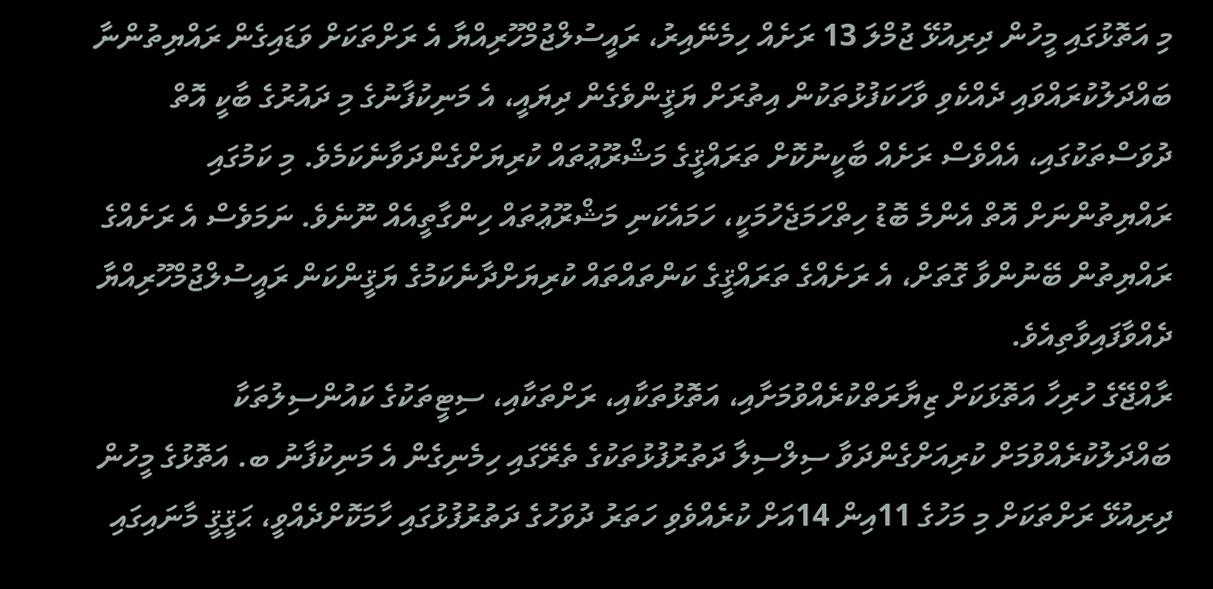މި އަތޮޅުގައި މީހުން ދިރިއުޅޭ ޖުމްލަ 13 ރަށެއް ހިމެނޭއިރު، ރައީސުލްޖުމްހޫރިއްޔާ އެ ރަށްތަކަށް ވަޑައިގެން ރައްޔިތުންނާ ބައްދަލުކުރައްވައި ދެއްކެވި ވާހަކަފުޅުތަކުން އިތުރަށް ޔަޤީންވެގެން ދިޔައީ، އެ މަނިކުފާނުގެ މި ދައުރުގެ ބާކީ އޮތް ދުވަސްތަކުގައި، އެއްވެސް ރަށެއް ބާކީނުކޮށް ތަރައްޤީގެ މަޝްރޫޢުތައް ކުރިޔަށްގެންދަވާނެކަމެވެ. މި ކަމުގައި ރައްޔިތުންނަށް އޮތް އެންމެ ބޮޑު ހިތްހަމަޖެހުމަކީ، ހަމައެކަނި މަޝްރޫޢުތައް ހިންގާތީއެއް ނޫނެވެ. ނަމަވެސް އެ ރަށެއްގެ ރައްޔިތުން ބޭނުންވާ ގޮތަށް، އެ ރަށެއްގެ ތަރައްޤީގެ ކަންތައްތައް ކުރިޔަށްދާނެކަމުގެ ޔަޤީންކަން ރައީސުލްޖުމްހޫރިއްޔާ ދެއްވާފައިވާތިއެވެ.
ރާއްޖޭގެ ހުރިހާ އަތޮޅަކަށް ޒިޔާރަތްކުރެއްވުމަށާއި، އަތޮޅުތަކާއި، ރަށްތަކާއި، ސިޓީތަކުގެ ކައުންސިލުތަކާ ބައްދަލުކުރެއްވުމަށް ކުރިއަށްގެންދަވާ ސިލްސިލާ ދަތުރުފުޅުތަކުގެ ތެރޭގައި ހިމެނިގެން އެ މަނިކުފާނު ބ. އަތޮޅުގެ މީހުން ދިރިއުޅޭ ރަށްތަކަށް މި މަހުގެ 11އިން 14އަށް ކުރެއްވެވި ހަތަރު ދުވަހުގެ ދަތުރުފުޅުގައި ހާމަކޮށްދެއްވީ، ޙަޤީޤީ މާނައިގައި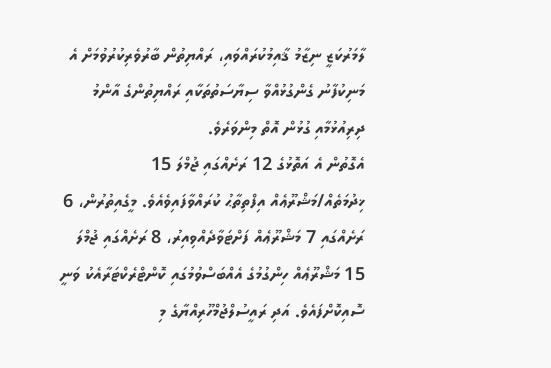ލާމަރުކަޒީ ނިޒާމު ޤާއިމުކުރައްވައި، ރައްޔިތުން ބާރުވެރިކުރުވުމަށް އެ މަނިކުފާނު ގެންގުޅުއްވާ ސިޔާސަތުތަކާއި ރައްޔިތުންގެ އާންމު ދިރިއުޅުމާއި ގުޅުން އޮތް މިންވަރެވެ.
އެގޮތުން އެ އަތޮޅުގެ 12 ރަށެއްގައި ޖުމްލަ 15 ޚިދުމަތެއް/މަޝްރޫޢެއް އިފްތިތާޙު ކުރައްވާފައިވެއެވެ. މީގެއިތުރުން، 6 ރަށެއްގައި 7 މަޝްރޫޢެއް ފަށްޓަވާދެއްވިއިރު، 8 ރަށެއްގައި ޖުމްލަ 15 މަޝްރޫޢެއް ހިންގުމުގެ އެއްބަސްވުމުގައި ކޮންޓްރެކްޓަރާއެކު ވަނީ ސޮއިކޮށްފައެވެ. އަދި ރައީސުލްޖުމްހޫރިއްޔާގެ މި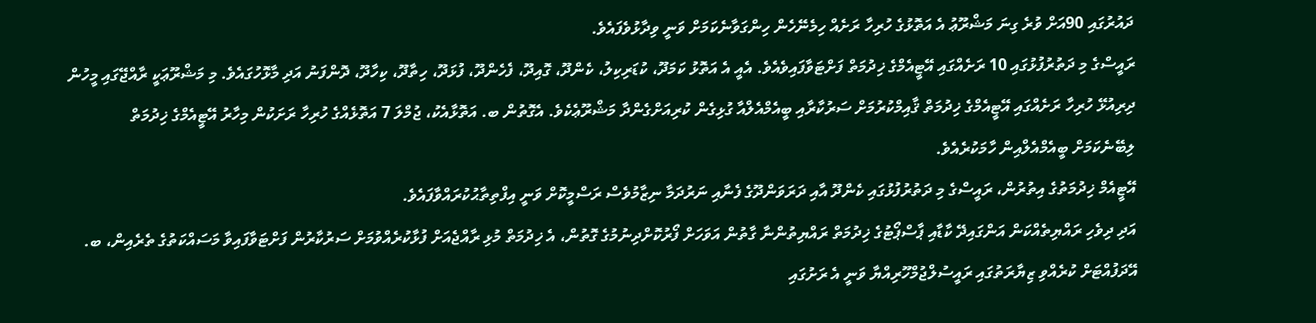ދައުރުގައި 90އަށް ވުރެ ގިނަ މަޝްރޫޢު އެ އަތޮޅުގެ ހުރިހާ ރަށެއް ހިމެނޭހެން ހިންގަވާނެކަމަށް ވަނީ ވިދާޅުވެފައެވެ.
ރައީސްގެ މި ދަތުރުފުޅުގައި 10 ރަށެއްގައި އޭޓީއެމްގެ ޚިދުމަތް ފަށްޓަވާފައިވެއެވެ. އެއީ އެ އަތޮޅު ކަމަދޫ، ކުޑަރިކިލު، ކެންދޫ، ގޮއިދޫ، ފެހެންދޫ، ފުޅަދޫ، ހިތާދޫ، ކިހާދޫ، ދޮންފަނު އަދި މާޅޮހުގައެވެ. މި މަޝްރޫޢަކީ ރާއްޖޭގައި މީހުން ދިރިއުޅޭ ހުރިހާ ރަށެއްގައި އޭޓީއެމްގެ ޚިދުމަތް ޤާއިމްކުރުމަށް ސަރުކާރާއި ބީއެމްއެލްއާ ގުޅިގެން ކުރިއަށްގެންދާ މަޝްރޫޢެކެވެ. އެގޮތުން ބ. އަތޮޅާއެކު، ޖުމްލަ 7 އަތޮޅެއްގެ ހުރިހާ ރަށަކުން މިހާރު އޭޓީއެމްގެ ޚިދުމަތް ލިބޭނެކަމަށް ބީއެމްއެލްއިން ހާމަކުރެއެވެ.
އޭޓީއެމް ޚިދުމަތުގެ އިތުރުން، ރައީސްގެ މި ދަތުރުފުޅުގައި ކެންދޫ އާއި ދަރަވަންދޫގެ ފެނާއި ނަރުދަމާ ނިޒާމުވެސް ރަސްމީކޮށް ވަނީ އިފްތިތާޙުކުރައްވާފައެވެ.
އަދި ދިވެހި ރައްޔިތެއްކަން އަންގައިދޭ ކާޑާއި ޕާސްޕޯޓުގެ ޚިދުމަތް ރައްޔިތުންނާ ގާތުން އަވަހަށް ފޯރުކޮށްދިނުމުގެ ގޮތުން، އެ ޚިދުމަތް މުޅި ރާއްޖެއަށް ފުޅާކުރެއްވުމަށް ސަރުކާރުން ފަށްޓަވާފައިވާ މަސައްކަތުގެ ތެރެއިން، ބ. އޭދަފުއްޓަށް ކުރެއްވި ޒިޔާރަތުގައި ރައީސުލްޖުމްހޫރިއްޔާ ވަނީ އެ ރަށުގައި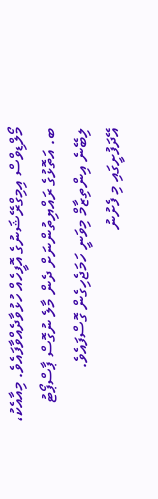މޯލްޑިވްސް އިމިގްރޭޝަނުގެ އޮފީހެއް ހުޅުވާދެއްވާފައެވެ. މިއާއެކު، ބ. އަތޮޅުގެ ރައްޔިތުންނަށް ދެން މާލެ ނުގޮސް ޕާސްޕޯޓު ލިބޭނެ އިންތިޒާމް މިވަނީ ހަމަޖެހިގެން ގޮސްފައެވެ.
އޭދަފުށީގައި މި ފެށުނު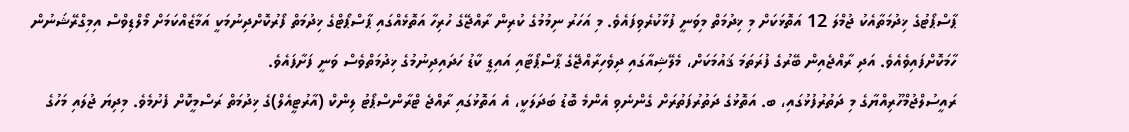ޕާސްޕޯޓުގެ ޚިދުމަތާއެކު ޖުމްލަ 12 އަތޮޅަކަށް މި ޚިދުމަތް މިވަނީ ފުޅާކުރެވިފައެވެ. މި އަހަރު ނިމުމުގެ ކުރިން ރާއްޖޭގެ ހުރިހާ އަތޮޅެއްގައި ޕާސްޕޯޓްގެ ޚިދުމަތް ފޯރުކޮށްދިނުމަކީ އަމާޒެއްކަމަށް މޯލްޑިވްސް އިމިގްރޭޝަނުން ހާމަކޮށްފައިވެއެވެ. އަދި ރާއްޖެއިން ބޭރުގެ ފުރަތަމަ ޤައުމަކަށް، މެލޭޝިއާގައި ދިވެހިރާއްޖޭގެ ޕާސްޕޯޓާއި އައިޑީ ކާޑު ހަދައިދިނުމުގެ ޚިދުމަތްވެސް ވަނީ ފަށާފައެވެ.
ރައީސުލްޖުމްހޫރިއްޔާގެ މި ދަތުރުފުޅުގައި، ބ. އަތޮޅުގެ ދަތުރުފަތުރަށް ގެންނެވި އެންމެ ބޮޑު ބަދަލަކީ، އެ އަތޮޅުގައި ރާއްޖެ ޓްރާންސްޕޯޓު ލިންކް (އާރުޓީއެލް)ގެ ޚިދުމަތް ރަސްމީކޮށް ފެށުމެވެ. މިދިޔަ ޖުލައި މަހުގެ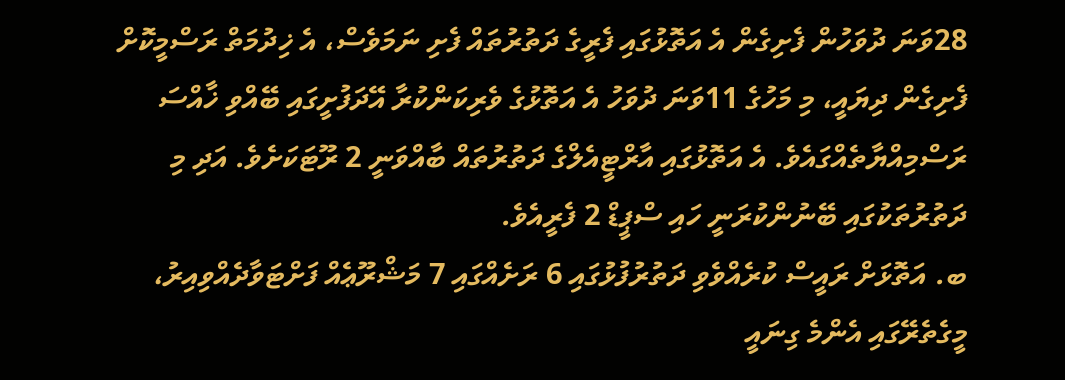28ވަނަ ދުވަހުން ފެށިގެން އެ އަތޮޅުގައި ފެރީގެ ދަތުރުތައް ފެށި ނަމަވެސް، އެ ޚިދުމަތް ރަސްމީކޮށް ފެށިގެން ދިޔައީ، މި މަހުގެ 11ވަނަ ދުވަހު އެ އަތޮޅުގެ ވެރިކަންކުރާ އޭދަފުށީގައި ބޭއްވި ޚާއްސަ ރަސްމިއްޔާތެއްގައެވެ. އެ އަތޮޅުގައި އާރްޓީއެލްގެ ދަތުރުތައް ބާއްވަނީ 2 ރޫޓަކަށެވެ. އަދި މި ދަތުރުތަކުގައި ބޭނުންކުރަނީ ހައި ސްޕީޑް 2 ފެރީއެވެ.
ބ. އަތޮޅަށް ރައީސް ކުރެއްވެވި ދަތުރުފުޅުގައި 6 ރަށެއްގައި 7 މަޝްރޫޢެއް ފަށްޓަވާދެއްވިއިރު، މީގެތެރޭގައި އެންމެ ގިނައީ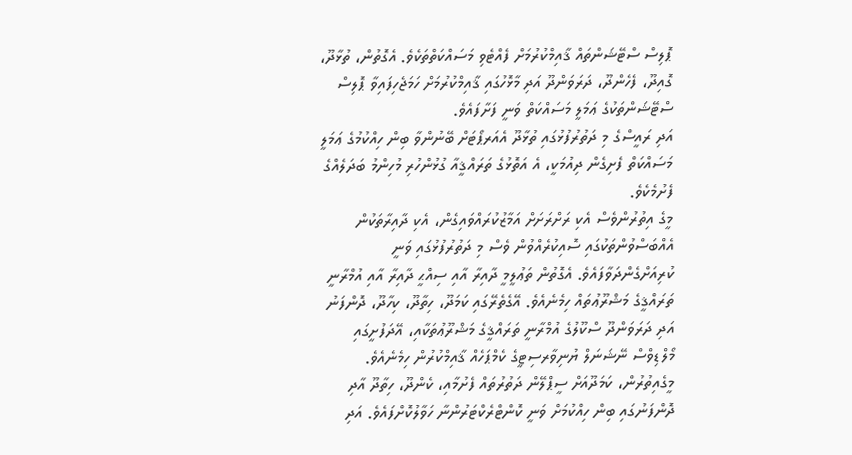ޕޮލިސް ސްޓޭޝަންތައް ޤާއިމްކުރުމަށް ފެއްޓެވި މަސައްކަތްތަކެވެ. އެގޮތުން، ތުޅާދޫ، ގޮއިދޫ، ފެހެންދޫ، ދަރަވަންދޫ އަދި މާޅޮހުގައި ޤާއިމްކުރުމަށް ހަމަޖެހިފައިވާ ޕޮލިސް ސްޓޭޝަންތަކުގެ ޢަމަލީ މަސައްކަތް ވަނީ ފަށާފައެވެ.
އަދި ރައީސްގެ މި ދަތުރުފުޅުގައި ތުޅާދޫ އެއަރޕޯޓަށް ބޭނުންވާ ބިން ހިއްކުމުގެ ޢަމަލީ މަސައްކަތް ފެށިގެން ދިއުމަކީ، އެ އަތޮޅުގެ ތަރައްޤީއާ ގުޅުންހުރި މުހިންމު ބަދަލެއްގެ ފެށުމެކެވެ.
މީގެ އިތުރުންވެސް އެކި ރަށްރަށަށް އަމާޒުކުރައްވައިގެން، އެކި ދާއިރާތަކުން އެއްބަސްވުންތަކުގައި ސޮއިކުރެއްވުން ވެސް މި ދަތުރުފުޅުގައި ވަނީ ކުރިއަށްގެންދަވާފައެވެ. އެގޮތުން ތަޢުލީމީ ދާއިރާ އާއި ސިއްޙީ ދާއިރާ އާއި އުމްރާނީ ތަރައްޤީގެ މަޝްރޫޢުތައް ހިމެނެއެވެ. އޭގެތެރޭގައި ކަމަދޫ، ހިތާދޫ، ކިހާދޫ، ދޮންފަނު އަދި ދަރަވަންދޫ ސްކޫލުގެ އުމްރާނީ ތަރައްޤީގެ މަޝްރޫޢުތަކާއި، އޭދަފުށީގައި މޯލްޑިވްސް ނޭޝަނަލް ޔުނިވާރސިޓީގެ ކެމްޕަހެއް ޤާއިމްކުރުން ހިމެނެއެވެ.
މީގެއިތުރުން، ކަމަދޫއަށް ސީޕްލޭން ދަތުރުތައް ފެށުމާއި، ކެންދޫ، ހިތާދޫ އާދި ދޮންފަނުގައި ބިން ހިއްކުމަށް ވަނީ ކޮންޓްރެކްޓަރުންނާ ހަވާލުކޮށްފައެވެ. އަދި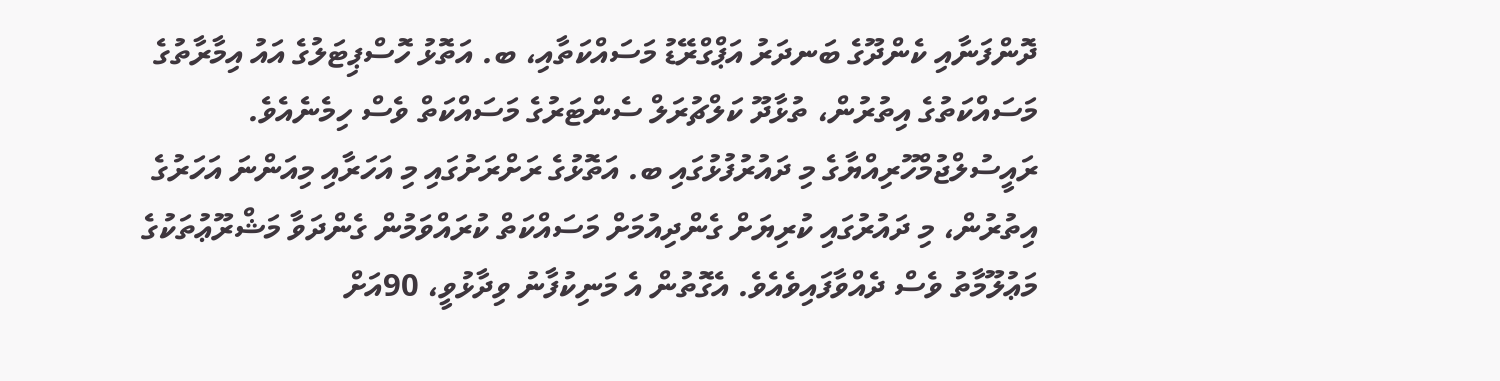ދޮންފަނާއި ކެންދޫގެ ބަނދަރު އަޕްގްރޭޑު މަސައްކަތާއި، ބ. އަތޮޅު ހޮސްޕިޓަލުގެ އައު އިމާރާތުގެ މަސައްކަތުގެ އިތުރުން، ތުޅާދޫ ކަލްޗުރަލް ސެންޓަރުގެ މަސައްކަތް ވެސް ހިމެނެއެވެ.
ރައީސުލްޖުމްހޫރިއްޔާގެ މި ދައުރުފުޅުގައި ބ. އަތޮޅުގެ ރަށްރަށުގައި މި އަހަރާއި މިއަންނަ އަހަރުގެ އިތުރުން، މި ދައުރުގައި ކުރިޔަށް ގެންދިއުމަށް މަސައްކަތް ކުރައްވަމުން ގެންދަވާ މަޝްރޫޢުތަކުގެ މަޢުލޫމާތު ވެސް ދެއްވާފައިވެއެވެ. އެގޮތުން އެ މަނިކުފާނު ވިދާޅުވީ، 90އަށް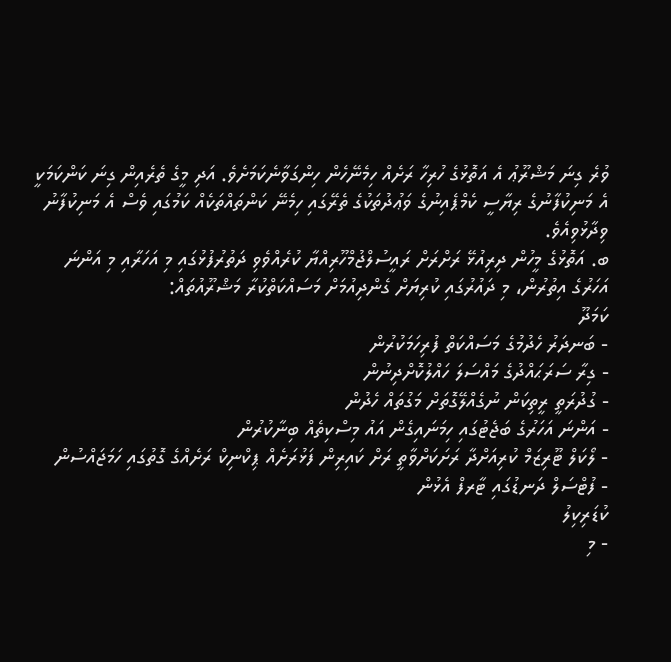ވުރެ ގިނަ މަޝްރޫޢު އެ އަތޮޅުގެ ހުރިހާ ރަށެއް ހިމެނޭހެން ހިންގަވާނެކަމަށެވެ. އަދި މީގެ ތެރެއިން ގިނަ ކަންކަމަކީ އެ މަނިކުފާނުގެ ރިޔާސީ ކެމްޕެއިނުގެ ވަޢުދުތަކުގެ ތެރޭގައި ހިމެނޭ ކަންތައްތަކެއް ކަމުގައި ވެސް އެ މަނިކުފާނު ވިދާޅުވިއެވެ.
ބ. އަތޮޅުގެ މީހުން ދިރިއުޅޭ ރަށްރަށް ރައީސުލްޖުމްހޫރިއްޔާ ކުރެއްވެވި ދަތުރުފުޅުގައި މި އަހަރާއި މި އަންނަ އަހަރުގެ އިތުރުން، މި ދައުރުގައި ކުރިޔަށް ގެންދިއުމަށް މަސައްކަތްކުރާ މަޝްރޫއުތައް:
ކަމަދޫ
- ބަނދަރު ހެދުމުގެ މަސައްކަތް ފުރިހަމަކުރުން
- ގިރާ ސަރަޙައްދުގެ މައްސަލަ ހައްލުކޮށްދިނުން
- ގުދުރަތީ ރީތިކަން ނުގެއްލޭގޮތަށް މަގުތައް ހެދުން
- އަންނަ އަހަރުގެ ބަޖެޓުގައި ހިމަނައިގެން އައު މިސްކިތެއް ބިނާކުރުން
- ލޯކަލް ޓޫރިޒަމް ކުރިއަށްދާ ރަށަކަށްވާތީ ރަށް ކައިރިން ފަޅުރަށެއް ޕިކްނިކް ރަށެއްގެ ގޮތުގައި ހަމަޖައްސުން
- ފުޓްސަލް ދަނޑުގައި ޓާރފް އެޅުން
ކުޑަރިކިލު
- މި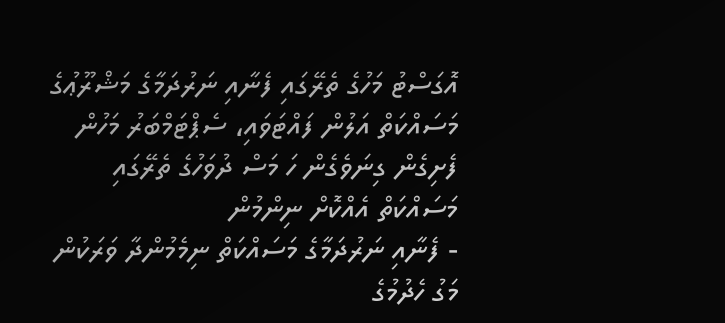އޮގަސްޓު މަހުގެ ތެރޭގައި ފެނާއި ނަރުދަމާގެ މަޝްރޫޢުގެ މަސައްކަތް އަލުން ފައްޓަވައި، ސެޕްޓަމްބަރު މަހުން ފެށިގެން ގިނަވެގެން ހަ މަސް ދުވަހުގެ ތެރޭގައި މަސައްކަތް އެއްކޮށް ނިންމުން
- ފެނާއި ނަރުދަމާގެ މަސައްކަތް ނިމެމުންދާ ވަރަކުން މަގު ހެދުމުގެ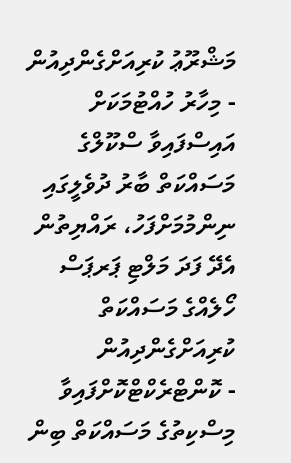މަޝްރޫޢު ކުރިއަށްގެންދިއުން
- މިހާރު ހުއްޓުމަކަށް އައިސްފައިވާ ސްކޫލްގެ މަސައްކަތް ބާރު ދުވެލީގައި ނިންމުމަށްފަހު، ރައްޔިތުން އެދޭ ފަދަ މަލްޓި ޕަރޕަސް ހޯލެއްގެ މަސައްކަތް ކުރިއަށްގެންދިއުން
- ކޮންޓްރެކްޓްކޮށްފައިވާ މިސްކިތުގެ މަސައްކަތް ބިން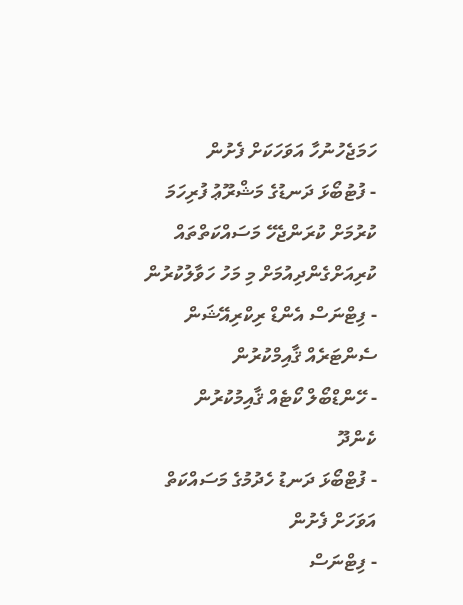ހަމަޖެހުނުހާ އަވަހަކަށް ފެށުން
- ފުޓުބޯޅަ ދަނޑުގެ މަޝްރޫޢު ފުރިހަމަ ކުރުމަށް ކުރަންޖެހޭ މަސައްކަތްތައް ކުރިއަށްގެންދިއުމަށް މި މަހު ހަވާލުކުރުން
- ފިޓްނަސް އެންޑް ރިކްރިއޭޝަން ސެންޓަރެއް ޤާއިމްކުރުން
- ހޭންޑްބޯލް ކޯޓެއް ޤާއިމުކުރުން
ކެންދޫ
- ފުޓްބޯޅަ ދަނޑު ހެދުމުގެ މަސައްކަތް އަވަހަށް ފެށުން
- ފިޓްނަސް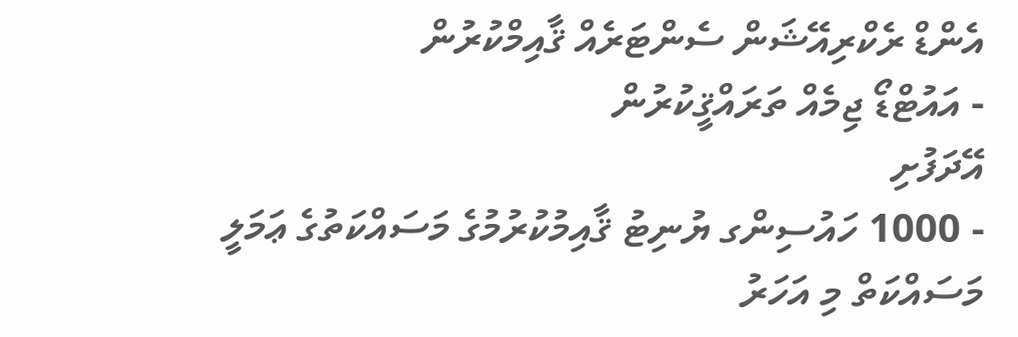އެންޑް ރެކްރިއޭޝަން ސެންޓަރެއް ޤާއިމްކުރުން
- އައުޓްޑޯ ޖިމެއް ތަރައްޤީކުރުން
އޭދަފުށި
- 1000 ހައުސިންގ ޔުނިޓު ޤާއިމުކުރުމުގެ މަސައްކަތުގެ ޢަމަލީ މަސައްކަތް މި އަހަރު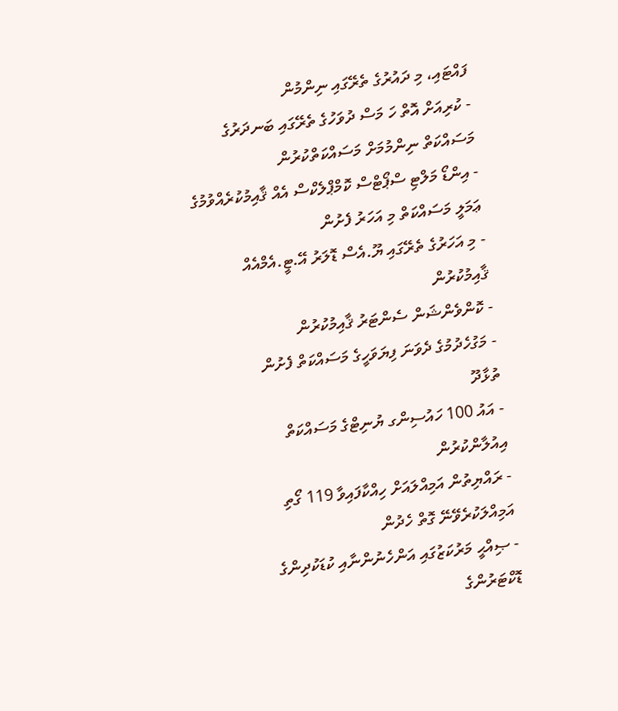ފައްޓައި، މި ދައުރުގެ ތެރޭގައި ނިންމުން
- ކުރިއަށް އޮތް ހަ މަސް ދުވަހުގެ ތެރޭގައި ބަނދަރުގެ މަސައްކަތް ނިންމުމަށް މަސައްކަތްކުރުން
- އިންޑޯ މަލްޓި ސްޕޯޓްސް ކޮމްޕްލެކްސް އެއް ޤާއިމުކުރެއްވުމުގެ ޢަމަލީ މަސައްކަތް މި އަހަރު ފެށުން
- މި އަހަރުގެ ތެރޭގައި ޔޫ.އެސް ޑޮލަރު އޭ.ޓީ.އެމްއެއް ޤާއިމުކުރުން
- ކޮންވެންޝަން ސެންޓަރު ޤާއިމުކުރުން
- މަގުހެދުމުގެ ދެވަނަ ފިޔަވަހީގެ މަސައްކަތް ފެށުން
ތުޅާދޫ
- އައު 100 ހައުސިންގ ޔުނިޓްގެ މަސައްކަތް އިއުލާންކުރުން
- ރައްޔިތުން އަމިއްލައަށް ހިއްކާފައިވާ 119 ގޯތި އަމިއްލަކުރެވޭނޭ ގޮތް ހެދުން
- ޞިއްޙީ މަރުކަޒުގައި އަންހެނުންނާއި ކުޑަކުދިންގެ ޑޮކްޓަރުންގެ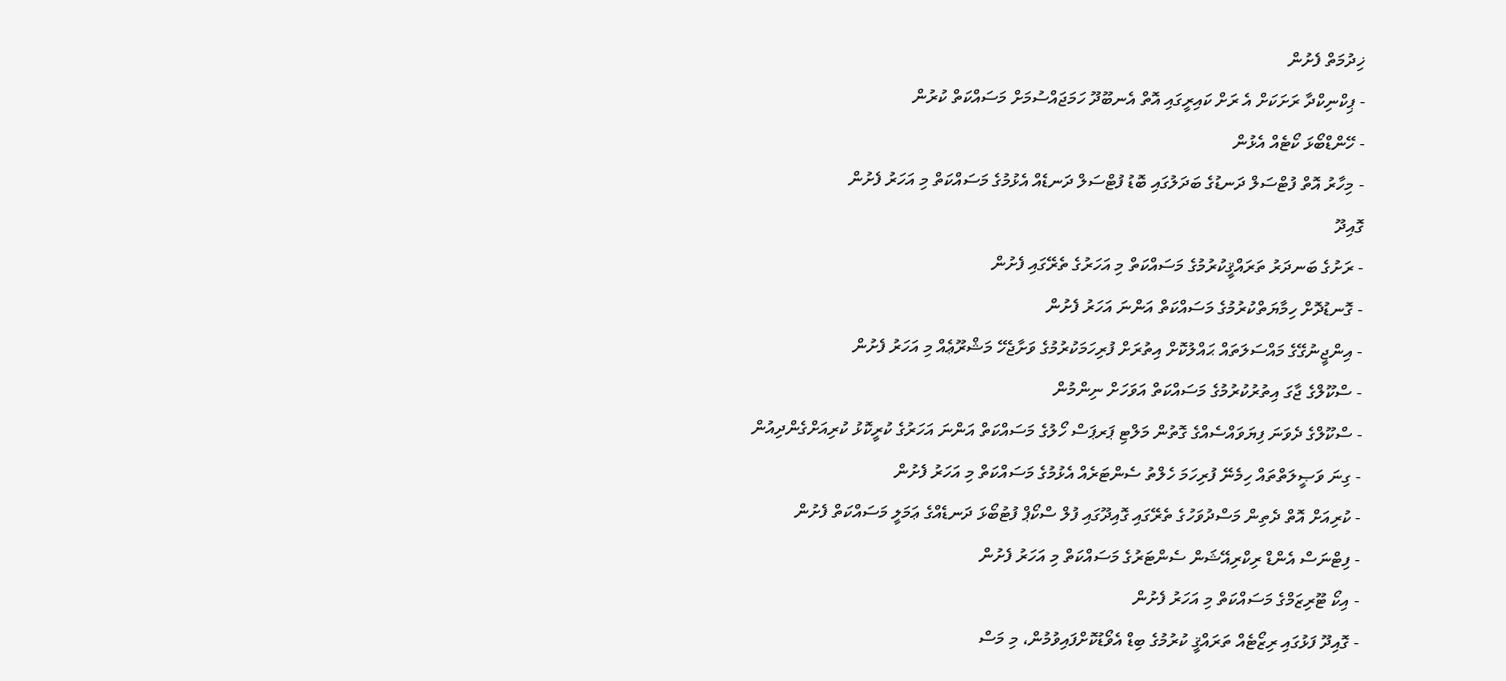ޚިދުމަތް ފެށުން
- ޕިކްނިކްދާ ރަށަކަށް އެ ރަށް ކައިރީގައި އޮތް އެނބޫދޫ ހަމަޖައްސުމަށް މަސައްކަތް ކުރުން
- ހޭންޑްބޯޅަ ކޯޓެއް އެޅުން
- މިހާރު އޮތް ފުޓްސަލް ދަނޑުގެ ބަދަލުގައި ބޮޑު ފުޓްސަލް ދަނޑެއް އެޅުމުގެ މަސައްކަތް މި އަހަރު ފެށުން
ގޮއިދޫ
- ރަށުގެ ބަނދަރު ތަރައްޤީކުރުމުގެ މަސައްކަތް މި އަހަރުގެ ތެރޭގައި ފެށުން
- ގޮނޑުދޮށް ހިމާޔަތްކުރުމުގެ މަސައްކަތް އަންނަ އަހަރު ފެށުން
- އިންޖީނުގޭގެ މައްސަލަތައް ޙައްލުކޮށް އިތުރަށް ފުރިހަމަކުރުމުގެ ވަށާޖެހޭ މަޝްރޫޢެއް މި އަހަރު ފެށުން
- ސްކޫލްގެ ޖާގަ އިތުރުކުރުމުގެ މަސައްކަތް އަވަހަށް ނިންމުން
- ސްކޫލްގެ ދެވަނަ ފިޔަވައްސެއްގެ ގޮތުން މަލްޓި ޕަރޕަސް ހޯލުގެ މަސައްކަތް އަންނަ އަހަރުގެ ކުރީކޮޅު ކުރިއަށްގެންދިއުން
- ގިނަ ވަޞީލަތްތައް ހިމެނޭ ފުރިހަމަ ހެލްތު ސެންޓަރެއް އެޅުމުގެ މަސައްކަތް މި އަހަރު ފެށުން
- ކުރިއަށް އޮތް ދެތިން މަސްދުވަހުގެ ތެރޭގައި ގޮއިދޫގައި ފުލް ސްކޯޕް ފުޓުބޯޅަ ދަނޑެއްގެ ޢަމަލީ މަސައްކަތް ފެށުން
- ފިޓްނަސް އެންޑް ރިކްރިއޭޝަން ސެންޓަރުގެ މަސައްކަތް މި އަހަރު ފެށުން
- އިކޯ ޓޫރިޒަމްގެ މަސައްކަތް މި އަހަރު ފެށުން
- ގޮއިދޫ ފަޅުގައި ރިޒޯޓެއް ތަރައްޤީ ކުރުމުގެ ބިޑް އެވޯޑުކޮށްފައިވުމުން، މި މަސް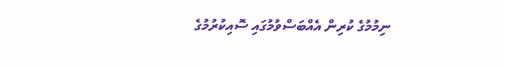ނިމުމުގެ ކުރިން އެއްބަސްވުމުގައި ސޮއިކުރުމުގެ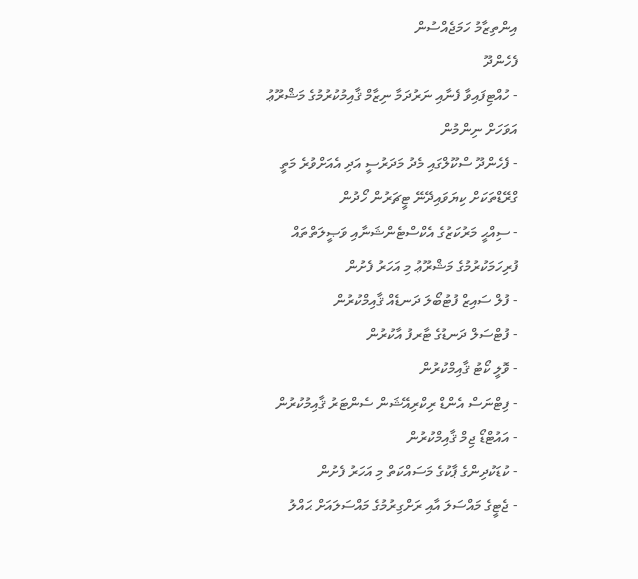އިންތިޒާމު ހަމަޖެއްސުން
ފެހެންދޫ
- ހުއްޓިފައިވާ ފެނާއި ނަރުދަމާ ނިޒާމް ޤާއިމުކުރުމުގެ މަޝްރޫޢު އަވަހަށް ނިންމުން
- ފެހެންދޫ ސްކޫލްގައި މެދު މަދަރުސީ އަދި އެއަށްވުރެ މަތީ ގްރޭޑްތަކަށް ކިޔަވައިދޭނޭ ޓީޗަރުން ހޯދުން
- ސިއްޙީ މަރުކަޒުގެ އެކްސްޓެންޝަނާއި ވަޞީލަތްތައް ފުރިހަމަކުރުމުގެ މަޝްރޫޢު މި އަހަރު ފެށުން
- ފުލް ސައިޒް ފުޓުބޯލަ ދަނޑެއް ޤާއިމްކުރުން
- ފުޓްސަލް ދަނޑުގެ ޓާރފު އާކުރުން
- ވޮލީ ކޯޓު ޤާއިމްކުރުން
- ފިޓްނަސް އެންޑް ރިކްރިއޭޝަން ސެންޓަރު ޤާއިމުކުރުން
- އައުޓްޑޯ ޖިމް ޤާއިމްކުރުން
- ކުޑަކުދިންގެ ޕާކުގެ މަސައްކަތް މި އަހަރު ފެށުން
- ޖެޓީގެ މައްސަލަ އާއި ރަށްގިރުމުގެ މައްސަލައަށް ޙައްލު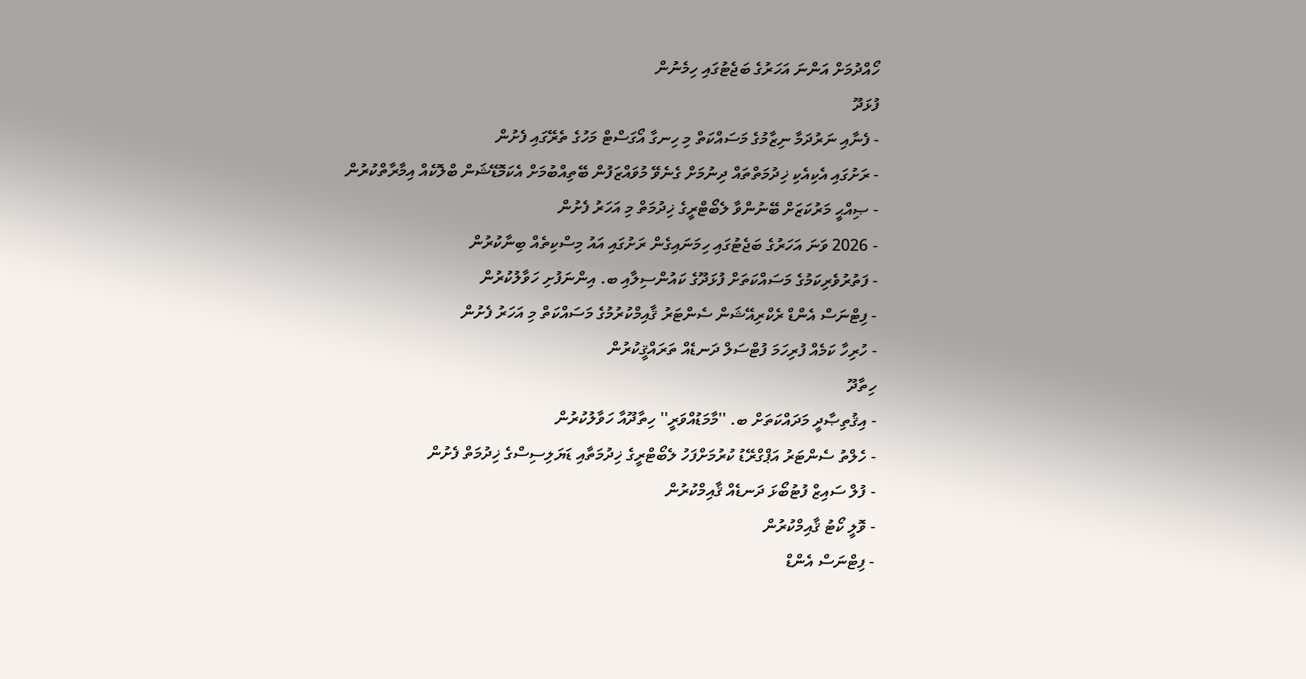ހޯއްދުމަށް އަންނަ އަހަރުގެ ބަޖެޓުގައި ހިމެނުން
ފުޅަދޫ
- ފެނާއި ނަރުދަމާ ނިޒާމުގެ މަސައްކަތް މި ހިނގާ އޯގަސްޓް މަހުގެ ތެރޭގައި ފެށުން
- ރަށުގައި އެކިއެކި ޚިދުމަތްތައް ދިނުމަށް ގެނެވޭ މުވައްޒަފުން ބޭތިއްބުމަށް އެކަމޮޑޭޝަން ބްލޮކެއް އިމާރާތްކުރުން
- ޞިއްޙީ މަރުކަޒަށް ބޭނުންވާ ލެބޯޓްރީގެ ޚިދުމަތް މި އަހަރު ފެށުން
- 2026 ވަނަ އަހަރުގެ ބަޖެޓުގައި ހިމަނައިގެން ރަށުގައި އައު މިސްކިތެއް ބިނާކުރުން
- ފަތުރުވެރިކަމުގެ މަސައްކަތަށް ފުޅަދޫގެ ކައުންސިލާއި ބ. އިންނަފުށި ހަވާލުކުރުން
- ފިޓްނަސް އެންޑް ރެކްރިއޭޝަން ސެންޓަރު ޤާއިމްކުރުމުގެ މަސައްކަތް މި އަހަރު ފެށުން
- ހުރިހާ ކަމެއް ފުރިހަމަ ފުޓްސަލް ދަނޑެއް ތަރައްޤީކުރުން
ހިތާދޫ
- އިޤުތިޞާދީ މަދައްކަތަށް ބ. ''މާމަޑުއްވަރީ'' ހިތާދޫއާ ހަވާލުކުރުން
- ހެލްތު ސެންޓަރު އަޕްގްރޭޑު ކުރުމަށްފަހު ލެބޯޓްރީގެ ޚިދުމަތާއި ޑަޔަލިސިސްގެ ޚިދުމަތް ފެށުން
- ފުލް ސައިޒް ފުޓުބޯޅަ ދަނޑެއް ޤާއިމްކުރުން
- ވޮލީ ކޯޓު ޤާއިމްކުރުން
- ފިޓްނަސް އެންޑް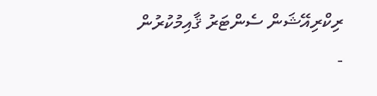ރިކްރިއޭޝަން ސެންޓަރު ޤާއިމުކުރުން
-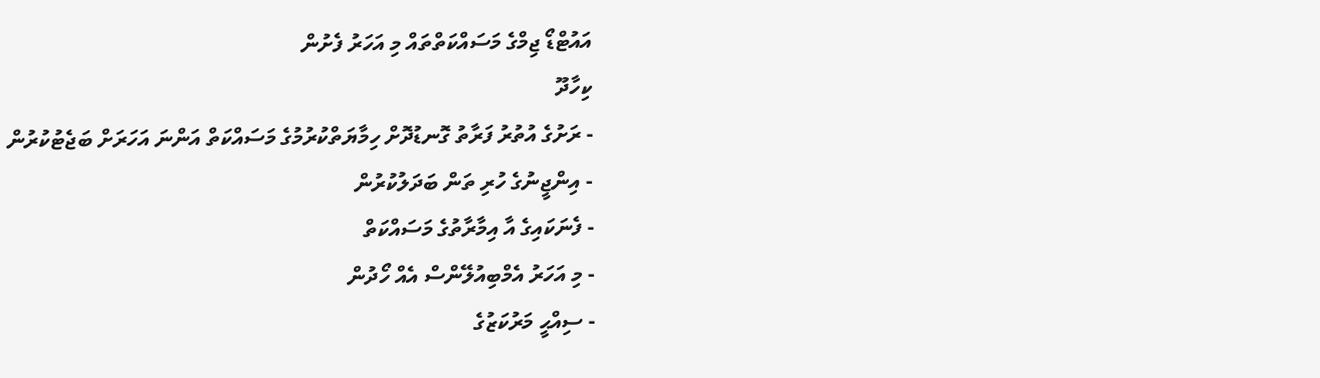އައުޓްޑޯ ޖިމްގެ މަސައްކަތްތައް މި އަހަރު ފެށުން
ކިހާދޫ
- ރަށުގެ އުތުރު ފަރާތު ގޮނޑުދޮށް ހިމާޔަތްކުރުމުގެ މަސައްކަތް އަންނަ އަހަރަށް ބަޖެޓުކުރުން
- އިންޖީނުގެ ހުރި ތަން ބަދަލުކުރުން
- ފެނަކައިގެ އާ އިމާރާތުގެ މަސައްކަތް
- މި އަހަރު އެމްބިއުލޭންސް އެއް ހޯދުން
- ސިއްޙީ މަރުކަޒުގެ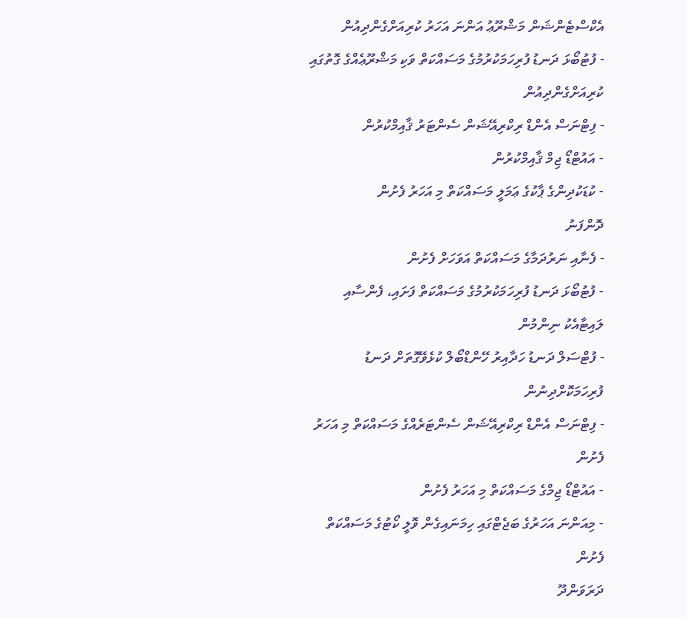އެކްސްޓެންޝަން މަޝްރޫޢު އަންނަ އަހަރު ކުރިއަށްގެންދިއުން
- ފުޓުބޯޅަ ދަނޑު ފުރިހަމަކުރުމުގެ މަސައްކަތް ވަކި މަޝްރޫޢެއްގެ ގޮތުގައި ކުރިއަށްގެންދިއުން
- ފިޓްނަސް އެންޑް ރިކްރިއޭޝަން ސެންޓަރު ޤާއިމްކުރުން
- އައުޓްޑޯ ޖިމް ޤާއިމްކުރުން
- ކުޑަކުދިންގެ ޕާކުގެ ޢަމަލީ މަސައްކަތް މި އަހަރު ފެށުން
ދޮންފަނު
- ފެނާއި ނަރުދަމާގެ މަސައްކަތް އަވަހަށް ފެށުން
- ފުޓުބޯޅަ ދަނޑު ފުރިހަމަކުރުމުގެ މަސައްކަތް ފަށައި، ފެންސާއި ލައިޓާއެކު ނިންމުން
- ފުޓްސަލް ދަނޑު ހަދާއިރު ހޭންޑްބޯލް ކުޅެވޭގޮތަށް ދަނޑު ފުރިހަމަކޮށްދިނުން
- ފިޓްނަސް އެންޑް ރިކްރިއޭޝަން ސެންޓަރެއްގެ މަސައްކަތް މި އަހަރު ފެށުން
- އައުޓްޑޯ ޖިމްގެ މަސައްކަތް މި އަހަރު ފެށުން
- މިއަންނަ އަހަރުގެ ބަޖެޓްގައި ހިމަނައިގެން ވޮލީ ކޯޓުގެ މަސައްކަތް ފެށުން
ދަރަވަންދޫ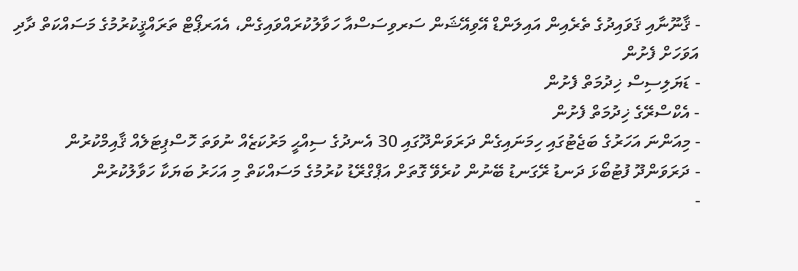- ޤާނޫނާއި ޤަވައިދުގެ ތެރެއިން އައިލަންޑް އޭވިއޭޝަން ސަރވިސަސްއާ ހަވާލުކުރައްވައިގެން، އެއަރޕޯޓް ތަރައްޤީކުރުމުގެ މަސައްކަތް ދާދި އަވަހަށް ފެށުން
- ޑަޔަލިސިސް ޚިދުމަތް ފެށުން
- އެކްސްރޭގެ ޚިދުމަތް ފެށުން
- މިއަންނަ އަހަރުގެ ބަޖެޓުގައި ހިމަނައިގެން ދަރަވަންދޫގައި 30 އެނދުގެ ސިއްޙީ މަރުކަޒެއް ނުވަތަ ހޮސްޕިޓަލެއް ޤާއިމްކުރުން
- ދަރަވަންދޫ ފުޓުބޯޅަ ދަނޑު ރޭގަނޑު ބޭނުން ކުރެވޭ ގޮތަށް އަޕްގްރޭޑު ކުރުމުގެ މަސައްކަތް މި އަހަރު ބަޔަކާ ހަވާލުކުރުން
-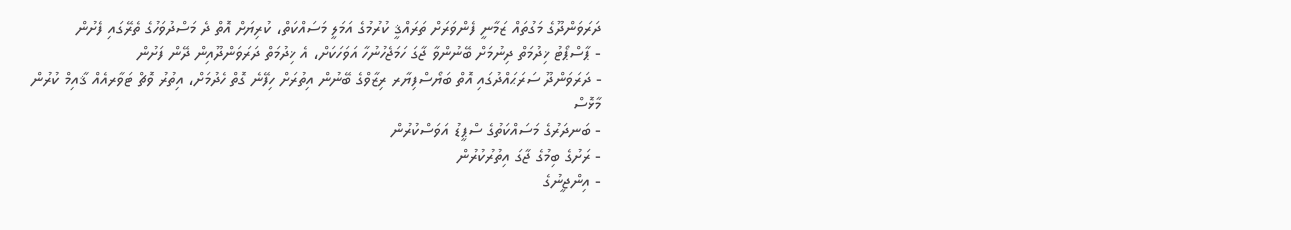ދަރަވަންދޫގެ މަގުތައް ޒަމާނީ ފެންވަރަށް ތަރައްޤީ ކުރުމުގެ އަމަލީ މަސައްކަތް، ކުރިޔަށް އޮތް ދެ މަސްދުވަހުގެ ތެރޭގައި ފެށުން
- ޕާސްޕޯޓު ޚިދުމަތް ދިނުމަށް ބޭނުންވާ ޖާގަ ހަމަޖެހުނުހާ އަވަހަކަށް، އެ ޚިދުމަތް ދަރަވަންދޫއިން ދޭން ފަށުން
- ދަރަވަންދޫ ސަރަޙައްދުގައި އޮތް ބަޔޯސްފިޔާރ ރިޒާވްގެ ބޭނުން އިތުރަށް ހިފޭނެ ގޮތް ހެދުމަށް، އިތުރު ވޮޗް ޓަވާރއެއް ޤާއިމް ކުރުން
މާޅޮސް
- ބަނދަރުގެ މަސައްކަތުގެ ސްޕީޑު އަވަސްކުރުން
- ރަށުގެ ބިމުގެ ޖާގަ އިތުރުކުރުން
- އިންޖީނުގެ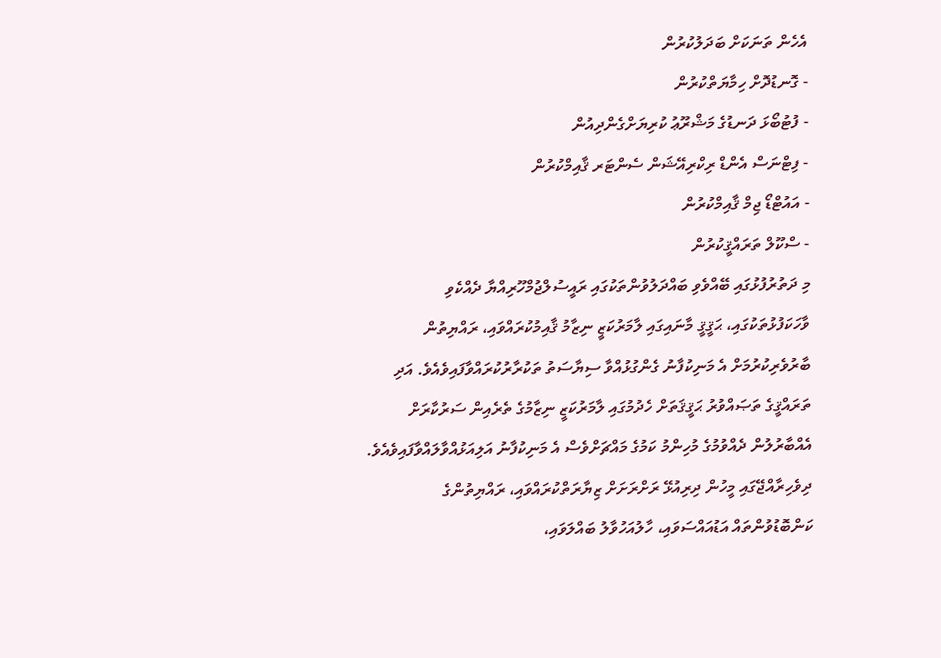އެހެން ތަނަކަށް ބަދަލުކުރުން
- ގޮނޑުދޮށް ހިމާޔަތްކުރުން
- ފުޓުބޯޅަ ދަނޑުގެ މަޝްރޫޢު ކުރިޔަށްގެންދިއުން
- ފިޓްނަސް އެންޑް ރިކްރިއޭޝަން ސެންޓަރ ޤާއިމްކުރުން
- އައުޓްޑޯ ޖިމް ޤާއިމްކުރުން
- ސްކޫލް ތަރައްޤީކުރުން
މި ދަތުރުފުޅުގައި ބޭއްވެވި ބައްދަލުވުންތަކުގައި ރައީސުލްޖުމްހޫރިއްޔާ ދެއްކެވި ވާހަކަފުޅުތަކުގައި، ޙަޤީޤީ މާނައިގައި ލާމަރުކަޒީ ނިޒާމު ޤާއިމުކުރައްވައި، ރައްޔިތުން ބާރުވެރިކުރުމަށް އެ މަނިކުފާނު ގެންގުޅުއްވާ ސިޔާސަތު ތަކުރާރުކުރައްވާފައިވެއެވެ. އަދި ތަރައްޤީގެ ތަޞައްވުރު ޙަޤީޤަތަށް ހެދުމުގައި ލާމަރުކަޒީ ނިޒާމުގެ ތެރެއިން ސަރުކާރަށް އެއްބާރުލުން ދެއްވުމުގެ މުހިންމު ކަމުގެ މައްޗަށްވެސް އެ މަނިކުފާނު އަލިއަޅުއްވާލައްވާފައިވެއެވެ.
ދިވެހިރާއްޖޭގައި މީހުން ދިރިއުޅޭ ރަށްރަށަށް ޒިޔާރަތްކުރައްވައި، ރައްޔިތުންގެ ކަންބޮޑުވުންތައް އަޑުއައްސަވައި، ހާލުއަހުވާލު ބައްލަވައި،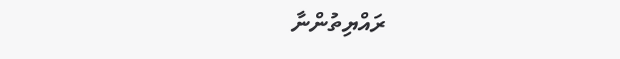ރައްޔިތުންނާ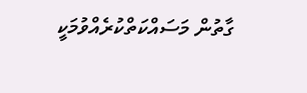ގާތުން މަސައްކަތްކުރެއްވުމަކީ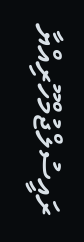ރައީސުލްޖުމްހޫރިއްޔާ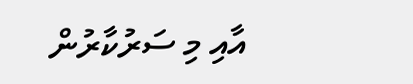އާއި މި ސަރުކާރުން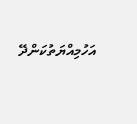އަހުމިއްޔަތުކަންދޭ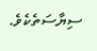ސިޔާސަތެކެވެ.